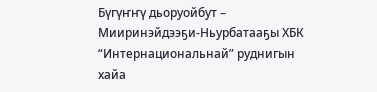Бүгүҥҥү дьоруойбут – Мииринэйдээҕи-Ньурбатааҕы ХБК “Интернациональнай” руднигын хайа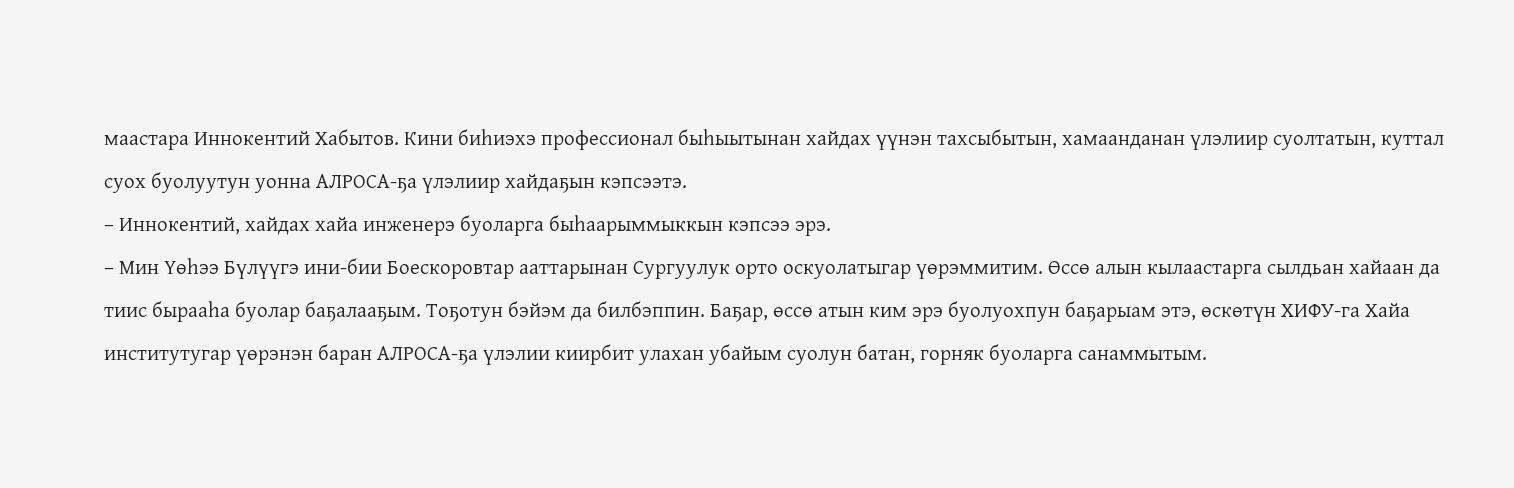маастара Иннокентий Хабытов. Кини биһиэхэ профессионал быһыытынан хайдах үүнэн тахсыбытын, хамаанданан үлэлиир суолтатын, куттал суох буолуутун уонна АЛРОСА-ҕа үлэлиир хайдаҕын кэпсээтэ.
– Иннокентий, хайдах хайа инженерэ буоларга быһаарыммыккын кэпсээ эрэ.
– Мин Үөһээ Бүлүүгэ ини-бии Боескоровтар ааттарынан Сургуулук орто оскуолатыгар үөрэммитим. Өссө алын кылаастарга сылдьан хайаан да тиис бырааһа буолар баҕалааҕым. Тоҕотун бэйэм да билбэппин. Баҕар, өссө атын ким эрэ буолуохпун баҕарыам этэ, өскөтүн ХИФУ-га Хайа институтугар үөрэнэн баран АЛРОСА-ҕа үлэлии киирбит улахан убайым суолун батан, горняк буоларга санаммытым.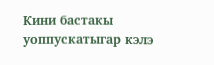Кини бастакы уоппускатыгар кэлэ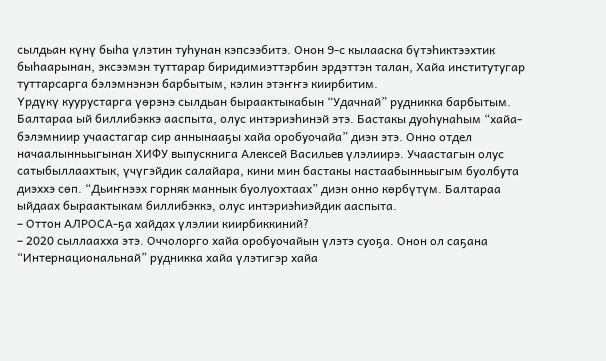сылдьан күнү быһа үлэтин туһунан кэпсээбитэ. Онон 9-с кылааска бүтэһиктээхтик быһаарынан, эксээмэн туттарар биридимиэттэрбин эрдэттэн талан, Хайа институтугар туттарсарга бэлэмнэнэн барбытым, кэлин этэҥҥэ киирбитим.
Үрдүкү куурустарга үөрэнэ сылдьан быраактыкабын “Удачнай” рудникка барбытым. Балтараа ый биллибэккэ ааспыта, олус интэриэһинэй этэ. Бастакы дуоһунаһым “хайа-бэлэмниир учаастагар сир аннынааҕы хайа оробуочайа” диэн этэ. Онно отдел начаалынньыгынан ХИФУ выпускнига Алексей Васильев үлэлиирэ. Учаастагын олус сатыбыллаахтык, үчүгэйдик салайара, кини мин бастакы настаабынньыгым буолбута диэххэ сөп. “Дьиҥнээх горняк маннык буолуохтаах” диэн онно көрбүтүм. Балтараа ыйдаах быраактыкам биллибэккэ, олус интэриэһиэйдик ааспыта.
– Оттон АЛРОСА-ҕа хайдах үлэлии киирбиккиний?
– 2020 сыллаахха этэ. Оччолорго хайа оробуочайын үлэтэ суоҕа. Онон ол саҕана “Интернациональнай” рудникка хайа үлэтигэр хайа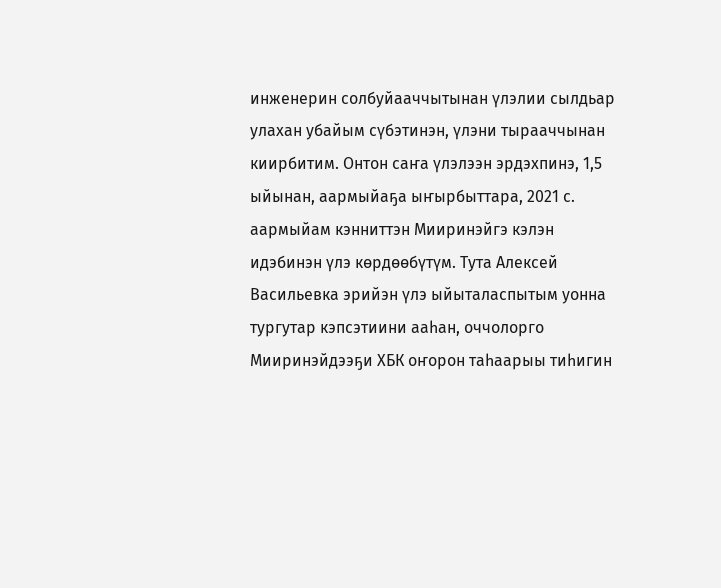инженерин солбуйааччытынан үлэлии сылдьар улахан убайым сүбэтинэн, үлэни тырааччынан киирбитим. Онтон саҥа үлэлээн эрдэхпинэ, 1,5 ыйынан, аармыйаҕа ыҥырбыттара, 2021 с. аармыйам кэнниттэн Мииринэйгэ кэлэн идэбинэн үлэ көрдөөбүтүм. Тута Алексей Васильевка эрийэн үлэ ыйыталаспытым уонна тургутар кэпсэтиини ааһан, оччолорго Мииринэйдээҕи ХБК оҥорон таһаарыы тиһигин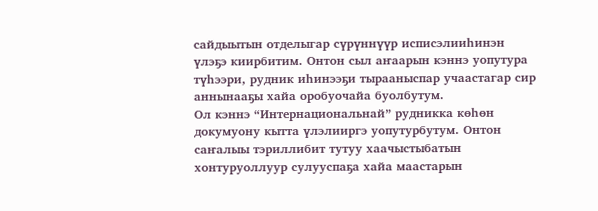сайдыытын отделыгар сүрүннүүр исписэлииһинэн үлэҕэ киирбитим. Онтон сыл аҥаарын кэннэ уопутура түһээри, рудник иһинээҕи тырааныспар учаастагар сир аннынааҕы хайа оробуочайа буолбутум.
Ол кэннэ “Интернациональнай” рудникка көһөн докумуону кытта үлэлииргэ уопутурбутум. Онтон саҥалыы тэриллибит тутуу хаачыстыбатын хонтуруоллуур сулууспаҕа хайа маастарын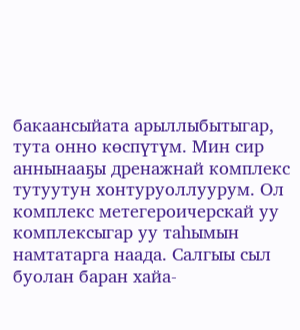бакаансыйата арыллыбытыгар, тута онно көспүтүм. Мин сир аннынааҕы дренажнай комплекс тутуутун хонтуруоллуурум. Ол комплекс метегероичерскай уу комплексыгар уу таһымын намтатарга наада. Салгыы сыл буолан баран хайа-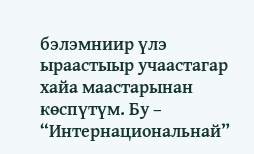бэлэмниир үлэ ыраастыыр учаастагар хайа маастарынан көспүтүм. Бу – “Интернациональнай”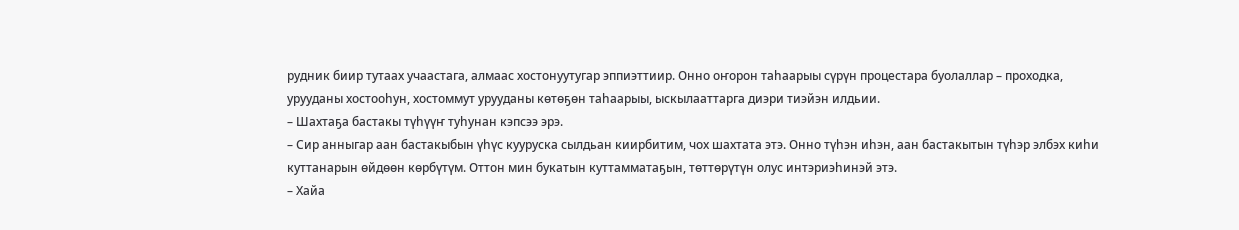рудник биир тутаах учаастага, алмаас хостонуутугар эппиэттиир. Онно оҥорон таһаарыы сүрүн процестара буолаллар – проходка, урууданы хостооһун, хостоммут урууданы көтөҕөн таһаарыы, ыскылааттарга диэри тиэйэн илдьии.
– Шахтаҕа бастакы түһүүҥ туһунан кэпсээ эрэ.
– Сир анныгар аан бастакыбын үһүс кууруска сылдьан киирбитим, чох шахтата этэ. Онно түһэн иһэн, аан бастакытын түһэр элбэх киһи куттанарын өйдөөн көрбүтүм. Оттон мин букатын куттамматаҕын, төттөрүтүн олус интэриэһинэй этэ.
– Хайа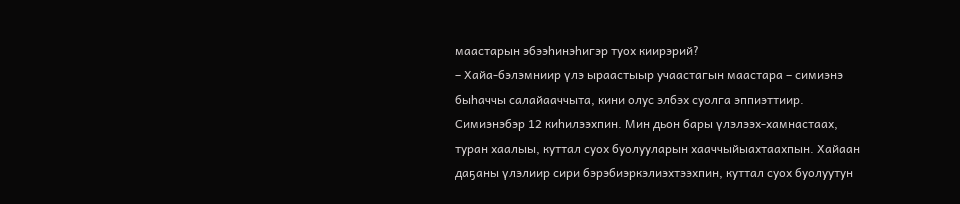маастарын эбээһинэһигэр туох киирэрий?
– Хайа-бэлэмниир үлэ ыраастыыр учаастагын маастара – симиэнэ быһаччы салайааччыта, кини олус элбэх суолга эппиэттиир. Симиэнэбэр 12 киһилээхпин. Мин дьон бары үлэлээх-хамнастаах, туран хаалыы, куттал суох буолууларын хааччыйыахтаахпын. Хайаан даҕаны үлэлиир сири бэрэбиэркэлиэхтээхпин, куттал суох буолуутун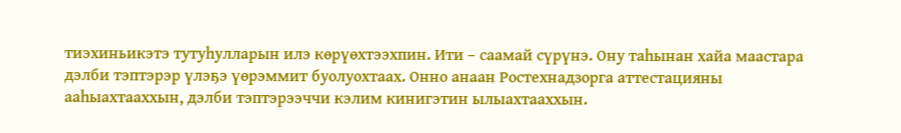тиэхиньикэтэ тутуһулларын илэ көрүөхтээхпин. Ити – саамай сүрүнэ. Ону таһынан хайа маастара дэлби тэптэрэр үлэҕэ үөрэммит буолуохтаах. Онно анаан Ростехнадзорга аттестацияны ааһыахтааххын, дэлби тэптэрээччи кэлим кинигэтин ылыахтааххын.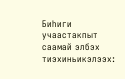Биһиги учаастакпыт саамай элбэх тиэхиньикэлээх: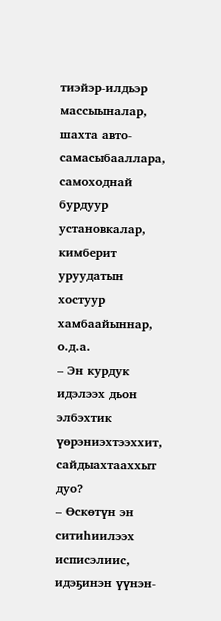тиэйэр-илдьэр массыыналар, шахта авто-самасыбааллара, самоходнай бурдуур установкалар, кимберит уруудатын хостуур хамбаайыннар, о.д.а.
– Эн курдук идэлээх дьон элбэхтик үөрэниэхтээххит, сайдыахтааххыт дуо?
– Өскөтүн эн ситиһиилээх исписэлиис, идэҕинэн үүнэн-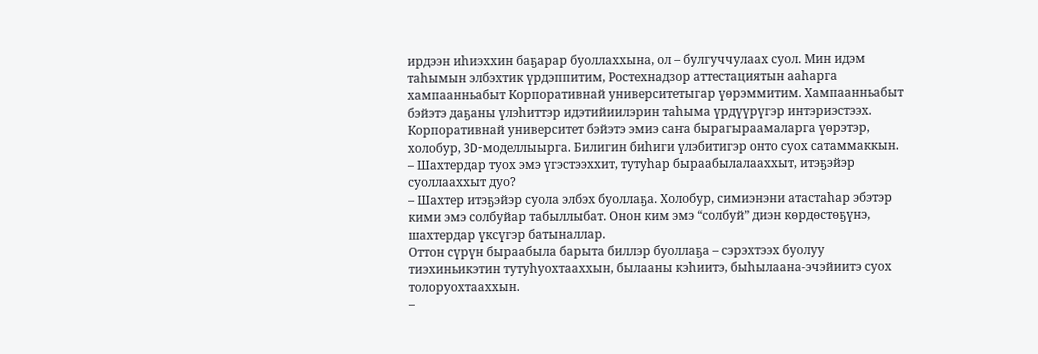ирдээн иһиэххин баҕарар буоллаххына, ол – булгуччулаах суол. Мин идэм таһымын элбэхтик үрдэппитим, Ростехнадзор аттестациятын ааһарга хампаанньабыт Корпоративнай университетыгар үөрэммитим. Хампаанньабыт бэйэтэ даҕаны үлэһиттэр идэтийиилэрин таһыма үрдүүрүгэр интэриэстээх. Корпоративнай университет бэйэтэ эмиэ саҥа бырагыраамаларга үөрэтэр, холобур, 3D-моделлыырга. Билигин биһиги үлэбитигэр онто суох сатаммаккын.
– Шахтердар туох эмэ үгэстээххит, тутуһар быраабылалааххыт, итэҕэйэр суоллааххыт дуо?
– Шахтер итэҕэйэр суола элбэх буоллаҕа. Холобур, симиэнэни атастаһар эбэтэр кими эмэ солбуйар табыллыбат. Онон ким эмэ “солбуй” диэн көрдөстөҕүнэ, шахтердар үксүгэр батыналлар.
Оттон cүрүн быраабыла барыта биллэр буоллаҕа – сэрэхтээх буолуу тиэхиньикэтин тутуһуохтааххын, былааны кэһиитэ, быһылаана-эчэйиитэ суох толоруохтааххын.
–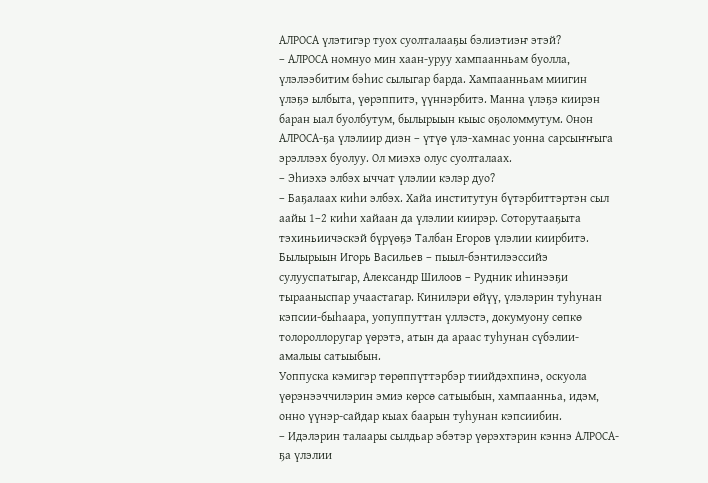АЛРОСА үлэтигэр туох суолталааҕы бэлиэтиэҥ этэй?
– АЛРОСА номнуо мин хаан-уруу хампаанньам буолла, үлэлээбитим бэһис сылыгар барда. Хампаанньам миигин үлэҕэ ылбыта, үөрэппитэ, үүннэрбитэ. Манна үлэҕэ киирэн баран ыал буолбутум, былырыын кыыс оҕоломмутум. Онон АЛРОСА-ҕа үлэлиир диэн – үтүө үлэ-хамнас уонна сарсыҥҥыга эрэллээх буолуу. Ол миэхэ олус суолталаах.
– Эһиэхэ элбэх ыччат үлэлии кэлэр дуо?
– Баҕалаах киһи элбэх. Хайа институтун бүтэрбиттэртэн сыл аайы 1–2 киһи хайаан да үлэлии киирэр. Соторутааҕыта тэхиньиичэскэй бүрүөҕэ Талбан Егоров үлэлии киирбитэ. Былырыын Игорь Васильев – пыыл-бэнтилээссийэ сулууспатыгар, Александр Шилоов – Рудник иһинээҕи тырааныспар учаастагар. Кинилэри өйүү, үлэлэрин туһунан кэпсии-быһаара, уопуппуттан үллэстэ, докумуону сөпкө толороллоругар үөрэтэ, атын да араас туһунан сүбэлии-амалыы сатыыбын.
Уоппуска кэмигэр төрөппүттэрбэр тиийдэхпинэ, оскуола үөрэнээччилэрин эмиэ көрсө сатыыбын, хампаанньа, идэм, онно үүнэр-сайдар кыах баарын туһунан кэпсиибин.
– Идэлэрин талаары сылдьар эбэтэр үөрэхтэрин кэннэ АЛРОСА-ҕа үлэлии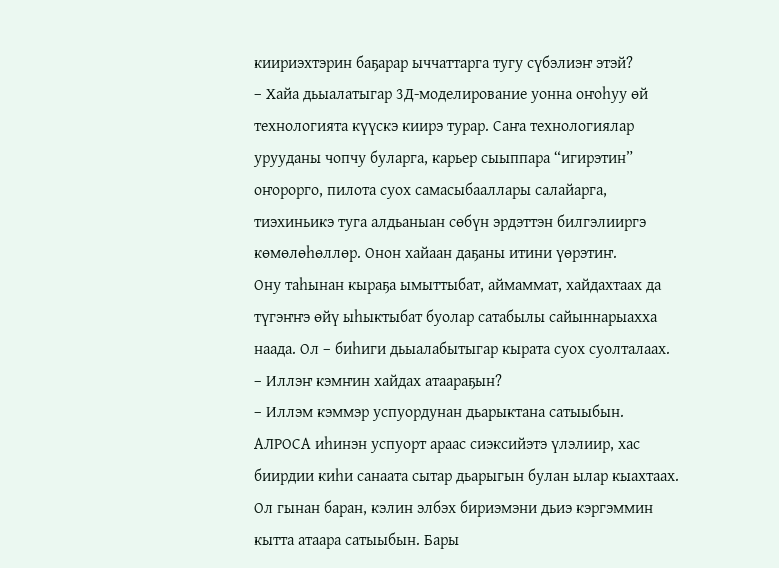киириэхтэрин баҕарар ыччаттарга тугу сүбэлиэҥ этэй?
– Хайа дьыалатыгар 3Д-моделирование уонна оҥоһуу өй технологията күүскэ киирэ турар. Саҥа технологиялар урууданы чопчу буларга, карьер сыыппара “игирэтин” оҥорорго, пилота суох самасыбааллары салайарга, тиэхиньикэ туга алдьаныан сөбүн эрдэттэн билгэлииргэ көмөлөһөллөр. Онон хайаан даҕаны итини үөрэтиҥ.
Ону таһынан кыраҕа ымыттыбат, аймаммат, хайдахтаах да түгэҥҥэ өйү ыһыктыбат буолар сатабылы сайыннарыахха наада. Ол – биһиги дьыалабытыгар кырата суох суолталаах.
– Иллэҥ кэмҥин хайдах атаараҕын?
– Иллэм кэммэр успуордунан дьарыктана сатыыбын. АЛРОСА иһинэн успуорт араас сиэксийэтэ үлэлиир, хас биирдии киһи санаата сытар дьарыгын булан ылар кыахтаах. Ол гынан баран, кэлин элбэх бириэмэни дьиэ кэргэммин кытта атаара сатыыбын. Бары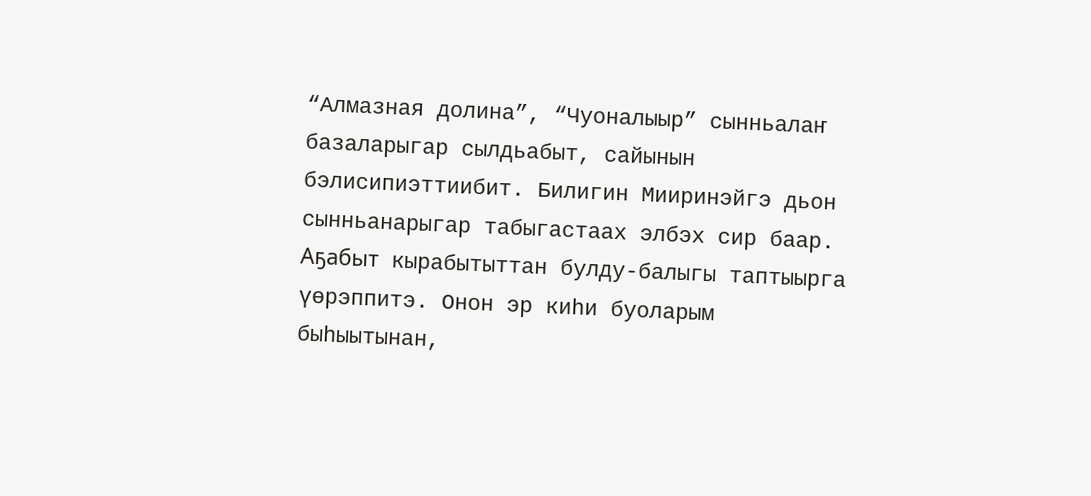“Алмазная долина”, “Чуоналыыр” сынньалаҥ базаларыгар сылдьабыт, сайынын бэлисипиэттиибит. Билигин Мииринэйгэ дьон сынньанарыгар табыгастаах элбэх сир баар.
Аҕабыт кырабытыттан булду-балыгы таптыырга үөрэппитэ. Онон эр киһи буоларым быһыытынан,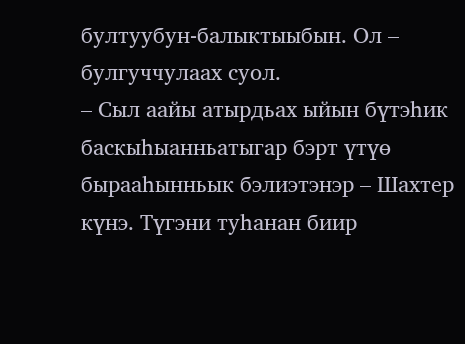бултуубун-балыктыыбын. Ол – булгуччулаах суол.
– Сыл аайы атырдьах ыйын бүтэһик баскыһыанньатыгар бэрт үтүө бырааһынньык бэлиэтэнэр – Шахтер күнэ. Түгэни туһанан биир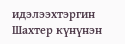идэлээхтэргин Шахтер күнүнэн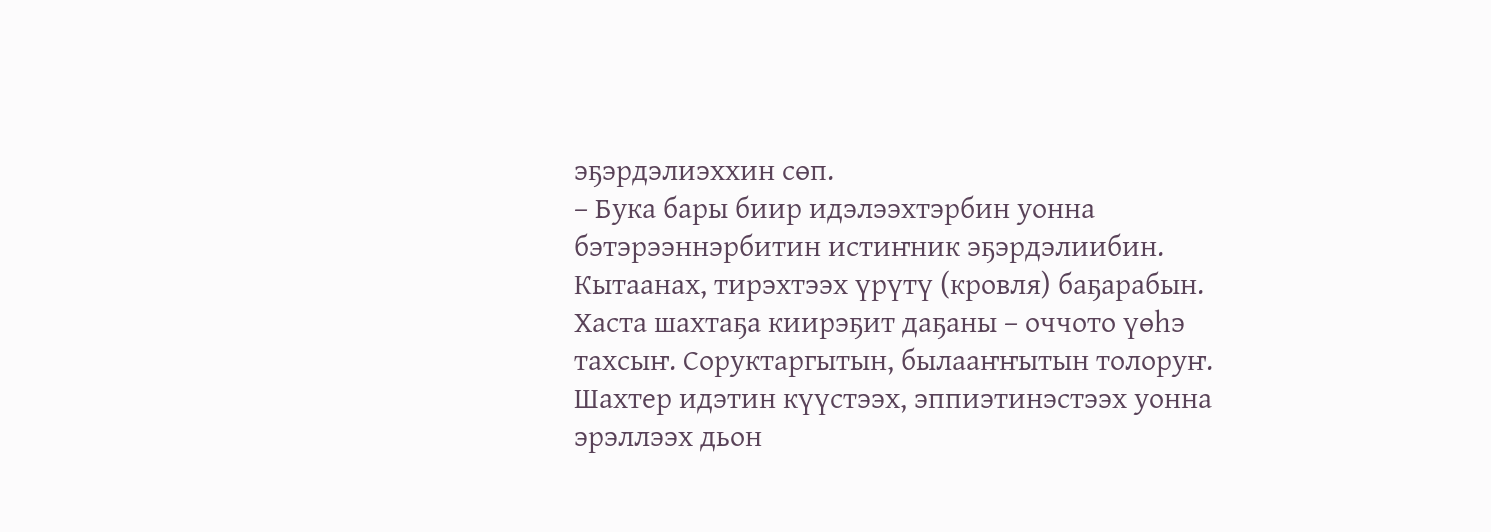эҕэрдэлиэххин сөп.
– Бука бары биир идэлээхтэрбин уонна бэтэрээннэрбитин истиҥник эҕэрдэлиибин. Кытаанах, тирэхтээх үрүтү (кровля) баҕарабын. Хаста шахтаҕа киирэҕит даҕаны – оччото үөһэ тахсыҥ. Соруктаргытын, былааҥҥытын толоруҥ. Шахтер идэтин күүстээх, эппиэтинэстээх уонна эрэллээх дьон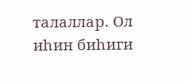талаллар. Ол иһин биһиги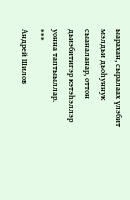ыарахан, сыралаах үлэбит мэлдьи дьоһуннук сыаналанар, оттон дьиэбитигэр кэтэһэллэр уонна таптыыллар.
***
Андрей Шилов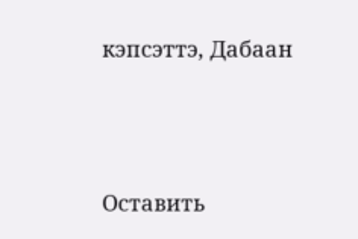кэпсэттэ, Дабаан




Оставить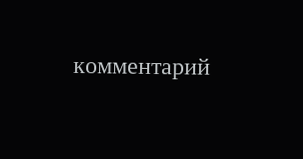комментарий